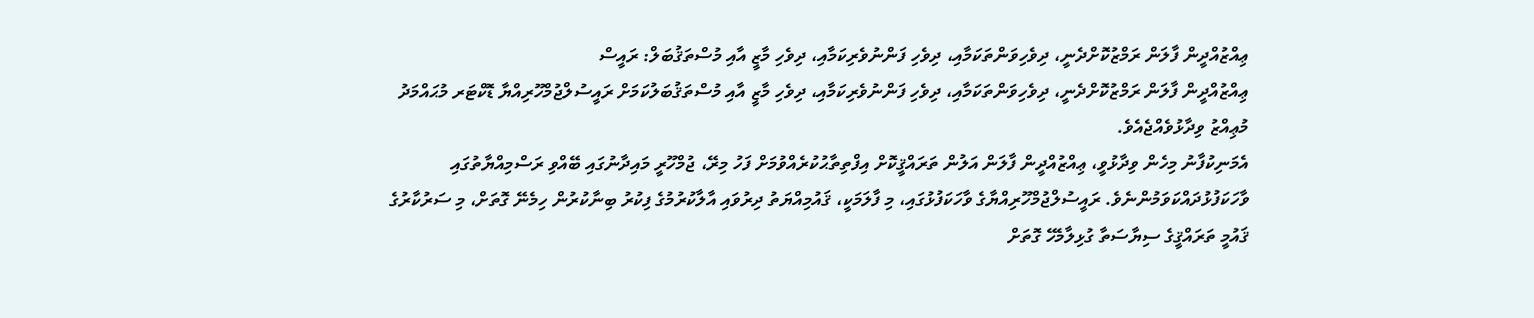ޢިއްޒުއްދީން ފާލަން ރަމްޒުކޮށްދެނީ، ދިވެހިވަންތަކަމާއި، ދިވެހި ފަންނުވެރިކަމާއި، ދިވެހި މާޒީ އާއި މުސްތަޤުބަލް: ރައީސް
ޢިއްޒުއްދީން ފާލަން ރަމްޒުކޮށްދެނީ، ދިވެހިވަންތަކަމާއި، ދިވެހި ފަންނުވެރިކަމާއި، ދިވެހި މާޒީ އާއި މުސްތަޤުބަލުކަމަށް ރައީސުލްޖުމްހޫރިއްޔާ ޑޮކްޓަރ މުޙައްމަދު މުޢިއްޒު ވިދާޅުވެއްޖެއެވެ.
އެމަނިކުފާނު މިހެން ވިދާޅުވީ، ޢިއްޒުއްދީން ފާލަން އަލުން ތަރައްޤީކޮށް އިފްތިތާޙުކުރެއްވުމަށް ފަހު މިރޭ، ޖުމްހޫރީ މައިދާނުގައި ބޭއްވި ރަސްމިއްޔާތުގައި ވާހަކަފުޅުދައްކަވަމުންނެވެ. ރައީސުލްޖުމްހޫރިއްޔާގެ ވާހަކަފުޅުގައި، މި ފާލަމަކީ، ޤައުމިއްޔަތު ދިރުވައި އާލާކުރުމުގެ ފިކުރު ބިނާކުރުން ހިމެނޭ ގޮތަށް، މި ސަރުކާރުގެ ޤައުމީ ތަރައްޤީގެ ސިޔާސަތާ ގުޅިލާމެހޭ ގޮތަށް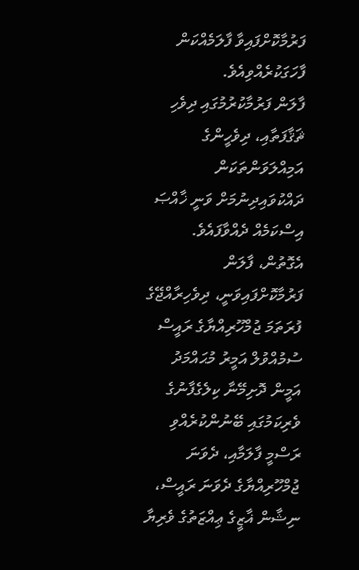ފަރުމާކޮށްފައިވާ ފާލަމެއްކަން ފާހަގަކުރެއްވިއެވެ.
ފާލަން ފަރުމާކުރުމުގައި ދިވެހި ޘަޤާފަތާއި، ދިވެހީންގެ އަމިއްލަވަންތަކަން ދައްކުވައިދިނުމަށް ވަނީ ޚާއްޞަ އިސްކަމެއް ދެއްވާފައެވެ. އެގޮތުން، ފާލަން ފަރުމާކޮށްފައިވަނީ، ދިވެހިރާއްޖޭގެ ފުރަތަމަ ޖުމްހޫރިއްޔާގެ ރައީސް ސުމުއްވުލް އަމީރު މުޙައްމަދު އަމީން ދޮށިމޭނާ ކިލެގެފާނުގެ ވެރިކަމުގައި ބޭނުންކުރެއްވި ރަސްމީ ފާލަމާއި، ދެވަނަ ޖުމްހޫރިއްޔާގެ ދެވަނަ ރައީސް، ނިޝާން ޣާޒީގެ ޢިއްޒަތުގެ ވެރިޔާ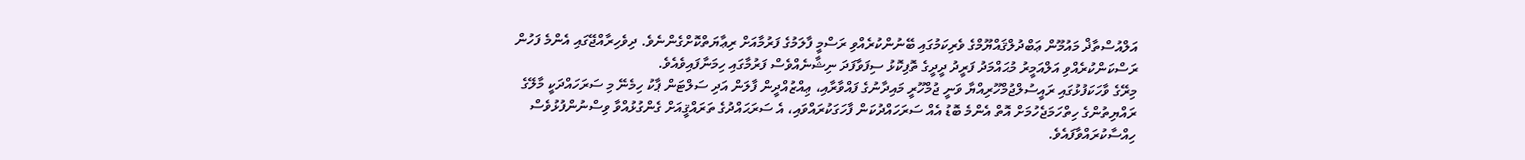އަލްއުސްތާޛް މައުމޫން ޢަބްދުލްޤައްޔޫމްގެ ވެރިކަމުގައި ބޭނުންކުރެއްވި ރަސްމީ ފާލަމުގެ ފަރުމާއަށް ރިޢާޔަތްކޮށްގެންނެވެ. ދިވެހިރާއްޖޭގައި އެންމެ ފަހުން ރަސްކަންކުރެއްވި އަލްއަމީރު މުޙައްމަދު ފަރީދު ދީދީގެ ތޮފިކޮޅު ސިފަވާފަދަ ނިޝާނެއްވެސް ފަރުމާގައި ހިމަނާފައިވެއެވެ.
މިރޭގެ ވާހަކަފުޅުގައި ރައީސުލްޖުމްހޫރިއްޔާ ވަނީ ޖުމްހޫރީ މައިދާނުގެ ފައްވާރާއި، ޢިއްޒުއްދީން ފާލަން އަދި ސަލްޓަން ޕާކު ހިމެނޭ މި ސަރަހައްދަކީ މާލޭގެ ރައްޔިތުންގެ ހިތްހަމަޖެހުމަށް އޮތް އެންމެ ބޮޑު އެއް ސަރަހައްދުކަން ފާހަގަކުރައްވައި، އެ ސަރަޙައްދުގެ ތަރައްޤީއަށް ގެންގުޅުއްވާ ވިސްނުންފުޅުވެސް ހިއްސާކުރައްވާފައެވެ.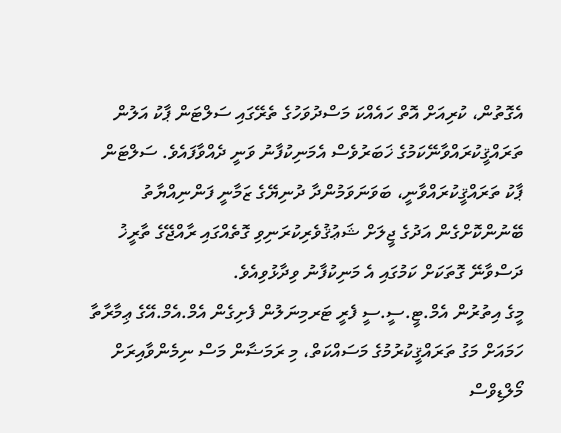އެގޮތުން، ކުރިއަށް އޮތް ހައެއްކަ މަސްދުވަހުގެ ތެރޭގައި ސަލްޓަން ޕާކު އަލުން ތަރައްޤީކުރައްވާނޭކަމުގެ ޚަބަރުވެސް އެމަނިކުފާނު ވަނީ ދެއްވާފައެވެ. ސަލްޓަން ޕާކު ތަރައްޤީކުރައްވާނީ، ބަވަނަވަމުންދާ ދުނިޔޭގެ ޒަމާނީ ފަންނިއްޔާތު ބޭނުންކޮށްގެން އަދުގެ ޖީލަށް ޝަޢުޤުވެރިކުރަނިވި ގޮތެއްގައި ރާއްޖޭގެ ތާރީޚު ދަސްވާނޭ ގޮތަކަށް ކަމުގައި އެ މަނިކުފާނު ވިދާޅުވިއެވެ.
މީގެ އިތުރުން އެމް.ޓީ.ސީ.ސީ ފެރީ ޓަރމިނަލުން ފެށިގެން އެމް.އެމް.އޭގެ ޢިމާރާތާ ހަމައަށް މަގު ތަރައްޤީކުރުމުގެ މަސައްކަތް، މި ރަމަޟާން މަސް ނިމެންވާއިރަށް މޯލްޑިވްސް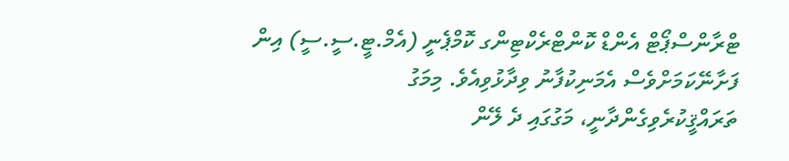ޓްރާންސްޕޯޓް އެންޑް ކޮންޓްރެކްޓިންގ ކޮމްޕެނީ (އެމް.ޓީ.ސީ.ސީ) އިން ފަށާނޭކަމަށްވެސް އެމަނިކުފާނު ވިދާޅުވިއެވެ. މިމަގު ތަރައްޤީކުރެވިގެންދާނީ، މަގުގައި ދެ ލޭން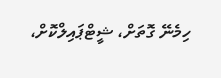ހިމެނޭ ގޮތަށް، ޝީޓްޕައިލްކޮށް،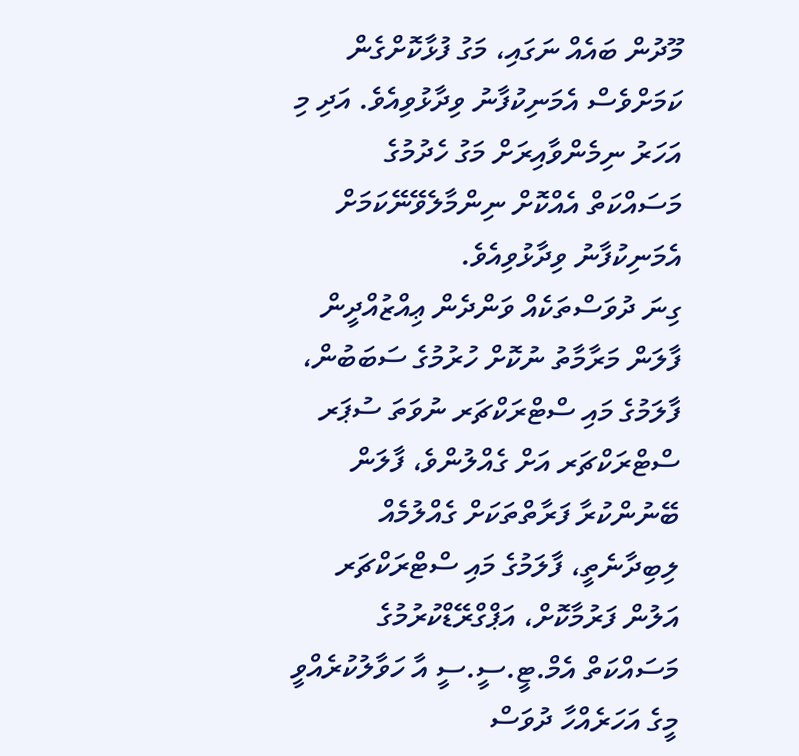މޫދުން ބައެއް ނަގައި، މަގު ފުޅާކޮށްގެން ކަމަށްވެސް އެމަނިކުފާނު ވިދާޅުވިއެވެ. އަދި މި އަހަރު ނިމެންވާއިރަށް މަގު ހެދުމުގެ މަސައްކަތް އެއްކޮށް ނިންމާލެވޭނޭކަމަށް އެމަނިކުފާނު ވިދާޅުވިއެވެ.
ގިނަ ދުވަސްތަކެއް ވަންދެން ޢިއްޒުއްދީން ފާލަން މަރާމާތު ނުކޮށް ހުރުމުގެ ސަބަބުން، ފާލަމުގެ މައި ސްޓްރަކްޗަރ ނުވަތަ ސުޕަރ ސްޓްރަކްޗަރ އަށް ގެއްލުންވެ، ފާލަން ބޭނުންކުރާ ފަރާތްތަކަށް ގެއްލުމެއް ލިބިދާނެތީ، ފާލަމުގެ މައި ސްޓްރަކްޗަރ އަލުން ފަރުމާކޮށް، އަޕްގްރޭޑްކުރުމުގެ މަސައްކަތް އެމް.ޓީ.ސީ.ސީ އާ ހަވާލުކުރެއްވީ މީގެ އަހަރެއްހާ ދުވަސް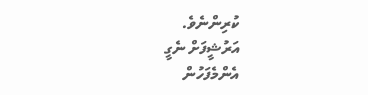ކުރިންނެވެ.
އަރުޝީފަށް ނެގީ
އެންމެފަހުން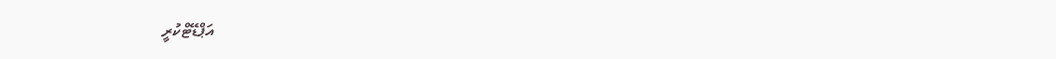އަޕްޑޭޓްކުރީ